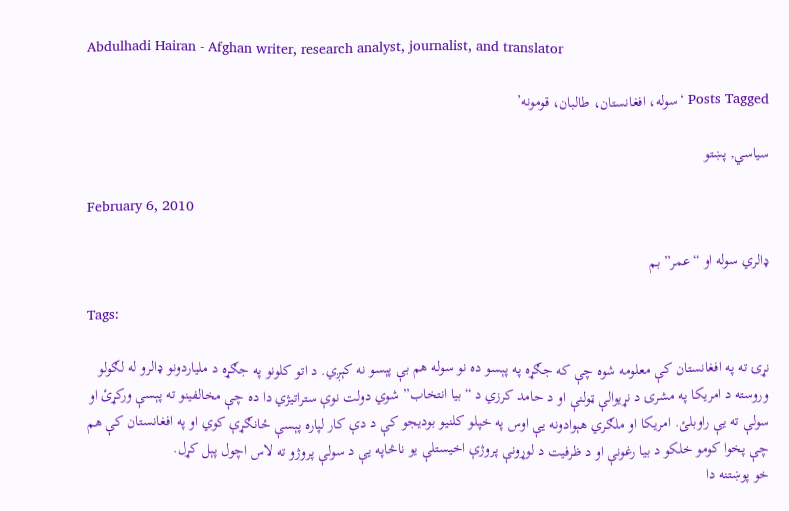Abdulhadi Hairan - Afghan writer, research analyst, journalist, and translator

Posts Tagged ‘سوله، افغانستان، طالبان، قومونه’

سياسي, پښتو

February 6, 2010

ډالري سوله او “عمر” بم

Tags:

نړۍ ته په افغانستان کې معلومه شوه چې که جګړه په پېسو ده نو سوله هم بې پېسو نه کېږي. د اتو کلونو په جګړه د ملياردونو ډالرو له لګولو وروسته د امريکا په مشرۍ د نړيوالې ټولنې او د حامد کرزي د “بيا انتخاب” شوي دولت نوې ستراتيژي دا ده چې مخالفينو ته پېسې ورکړئ او سولې ته يې راوبلئ. امريکا او ملګري هېوادونه يې اوس په خپلو کلنيو بوديجو کې د دې کار لپاره پېسې ځانګړې کوي او په افغانستان کې هم چې پخوا کومو خلکو د بيا رغونې او د ظرفيت د لوړونې پروژې اخيستلې يو ناڅاپه يې د سولې پروژو ته لاس اچول پېل کړل.
خو پوښتنه دا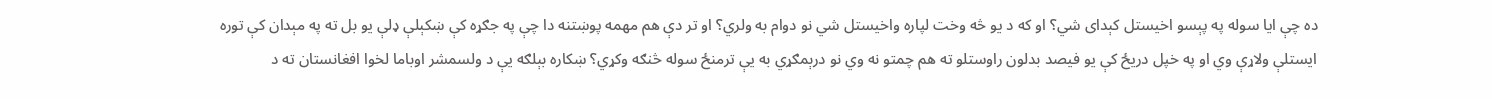ده چې ايا سوله په پېسو اخيستل کېداى شي؟ او که د يو څه وخت لپاره واخيستل شي نو دوام به ولري؟ او تر دې هم مهمه پوښتنه دا چې په جګړه کې ښکېلې ډلې يو بل ته په مېدان کې توره ايستلې ولاړې وي او په خپل دريځ کې يو فيصد بدلون راوستلو ته هم چمتو نه وي نو درېمګړي به يې ترمنځ سوله څنګه وکړي؟ ښکاره بېلګه يې د ولسمشر اوباما لخوا افغانستان ته د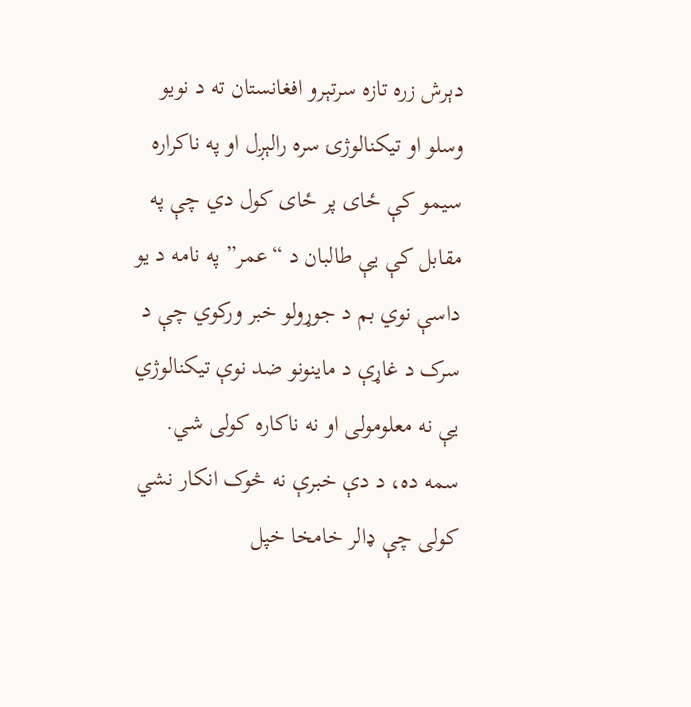دېرش زره تازه سرتېرو افغانستان ته د نويو وسلو او تيکنالوژۍ سره رالېږل او په ناکراره سيمو کې ځاى پر ځاى کول دي چې په مقابل کې يې طالبان د “عمر” په نامه د يو داسې نوي بم د جوړولو خبر ورکوي چې د سرک د غاړې د ماينونو ضد نوې تيکنالوژي يې نه معلومولى او نه ناکاره کولى شي.
سمه ده، د دې خبرې نه څوک انکار نشي کولى چې ډالر خامخا خپل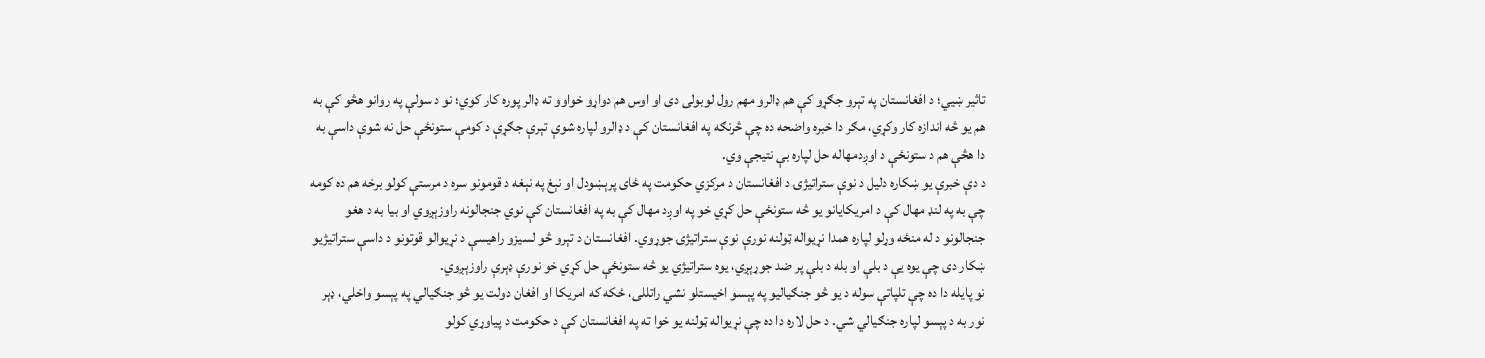تاثير ښيي؛ د افغانستان په تېرو جګړو کې هم ډالرو مهم رول لوبولى دى او اوس هم دواړو خواوو ته ډالر پوره کار کوي؛ نو د سولې په روانو هڅو کې به هم يو څه اندازه کار وکړي، مګر دا خبره واضحه ده چې څرنګه په افغانستان کې د ډالرو لپاره شوې تېرې جګړې د کومې ستونځې حل نه شوې داسې به دا هڅې هم د ستونځې د اوږدمهاله حل لپاره بې نتيجې وي.
د دې خبرې يو ښکاره دليل د نوې ستراتيژۍ د افغانستان د مرکزي حکومت په ځاى پرېښودل او نېغ په نېغه د قومونو سره د مرستې کولو برخه هم ده کومه چې به په لنډ مهال کې د امريکايانو يو څه ستونځې حل کړي خو په اوږد مهال کې به په افغانستان کې نوي جنجالونه راوزېږوي او بيا به د هغو جنجالونو د له منځه وړلو لپاره همدا نړيواله ټولنه نورې نوې ستراتيژۍ جوړوي. افغانستان د تېرو څو لسيزو راهيسې د نړيوالو قوتونو د داسې ستراتيژيو ښکار دى چې يوه يې د بلې او بله د بلې پر ضد جوړېږي، يوه ستراتيژي يو څه ستونځې حل کړي خو نورې ډېرې راوزېږوي.
نو پايله دا ده چې تلپاتې سوله د يو څو جنګياليو په پېسو اخيستلو نشي راتللى، ځکه که امريکا او افغان دولت يو څو جنګيالي په پېسو واخلي، ډېر نور به د پېسو لپاره جنګيالي شي. د حل لاره دا ده چې نړيواله ټولنه يو خوا ته په افغانستان کې د حکومت د پياوړي کولو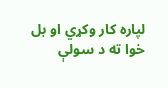لپاره کار وکړي او بل خوا ته د سولې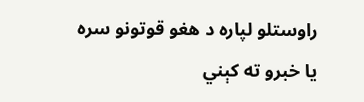راوستلو لپاره د هغو قوتونو سره يا خبرو ته کېني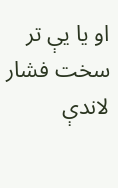او يا يې تر سخت فشار لاندې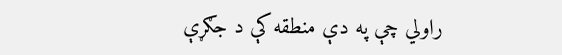راولي چې په دې منطقه کې د جګړې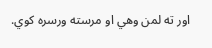اور ته لمن وهي او مرسته ورسره کوي.